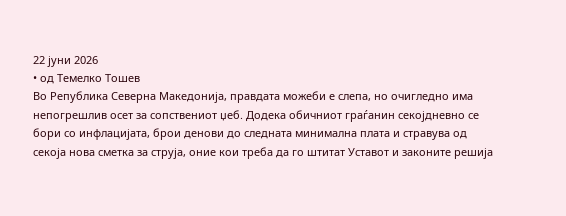22 јуни 2026
• од Темелко Тошев
Во Република Северна Македонија, правдата можеби е слепа, но очигледно има непогрешлив осет за сопствениот џеб. Додека обичниот граѓанин секојдневно се бори со инфлацијата, брои денови до следната минимална плата и стравува од секоја нова сметка за струја, оние кои треба да го штитат Уставот и законите решија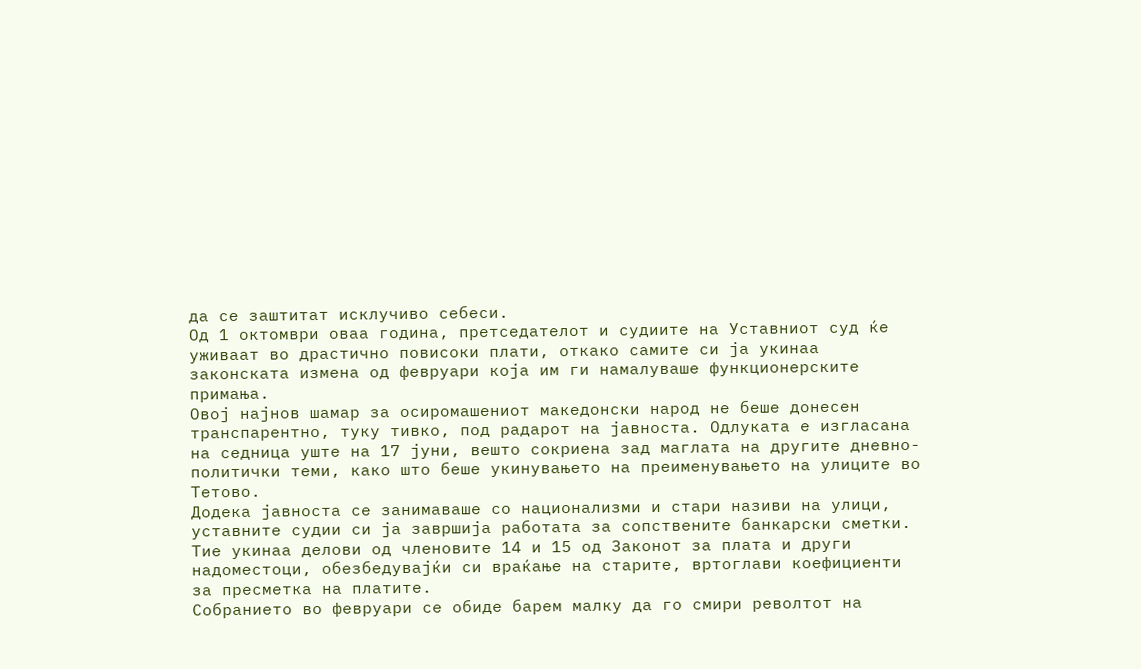да се заштитат исклучиво себеси.
Од 1 октомври оваа година, претседателот и судиите на Уставниот суд ќе уживаат во драстично повисоки плати, откако самите си ја укинаа законската измена од февруари која им ги намалуваше функционерските примања.
Овој најнов шамар за осиромашениот македонски народ не беше донесен транспарентно, туку тивко, под радарот на јавноста. Одлуката е изгласана на седница уште на 17 јуни, вешто сокриена зад маглата на другите дневно-политички теми, како што беше укинувањето на преименувањето на улиците во Тетово.
Додека јавноста се занимаваше со национализми и стари називи на улици, уставните судии си ја завршија работата за сопствените банкарски сметки. Тие укинаа делови од членовите 14 и 15 од Законот за плата и други надоместоци, обезбедувајќи си враќање на старите, вртоглави коефициенти за пресметка на платите.
Собранието во февруари се обиде барем малку да го смири револтот на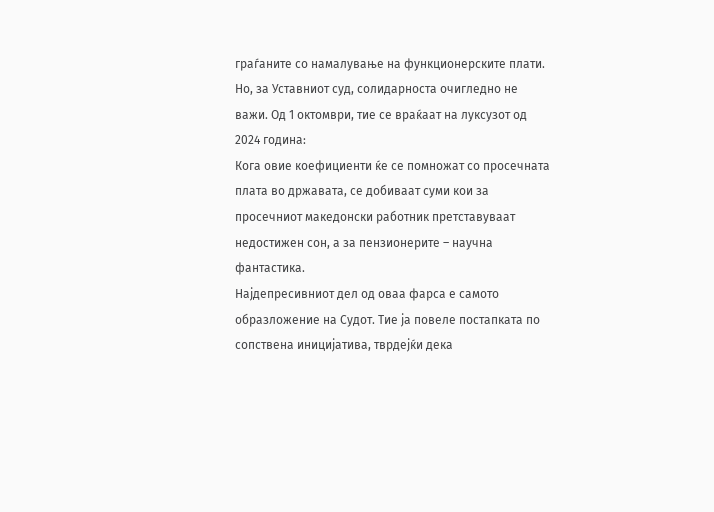граѓаните со намалување на функционерските плати. Но, за Уставниот суд, солидарноста очигледно не важи. Од 1 октомври, тие се враќаат на луксузот од 2024 година:
Кога овие коефициенти ќе се помножат со просечната плата во државата, се добиваат суми кои за просечниот македонски работник претставуваат недостижен сон, а за пензионерите – научна фантастика.
Најдепресивниот дел од оваа фарса е самото образложение на Судот. Тие ја повеле постапката по сопствена иницијатива, тврдејќи дека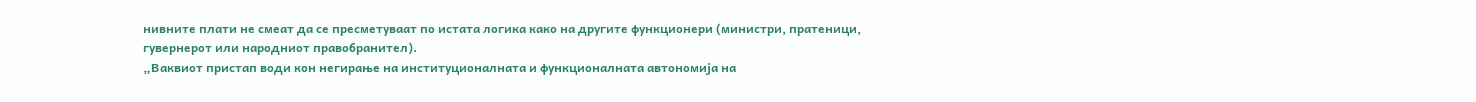нивните плати не смеат да се пресметуваат по истата логика како на другите функционери (министри, пратеници, гувернерот или народниот правобранител).
„Ваквиот пристап води кон негирање на институционалната и функционалната автономија на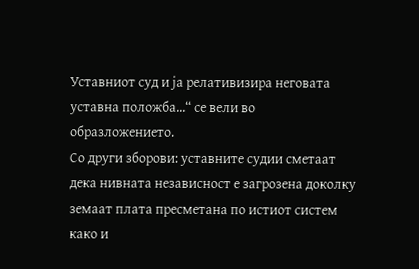Уставниот суд и ја релативизира неговата уставна положба...“ се вели во образложението.
Со други зборови: уставните судии сметаат дека нивната независност е загрозена доколку земаат плата пресметана по истиот систем како и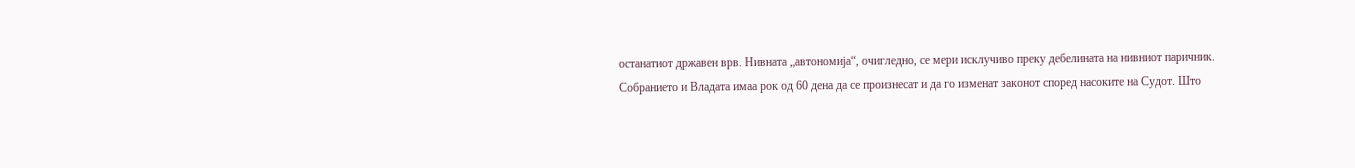останатиот државен врв. Нивната „автономија“, очигледно, се мери исклучиво преку дебелината на нивниот паричник.
Собранието и Владата имаа рок од 60 дена да се произнесат и да го изменат законот според насоките на Судот. Што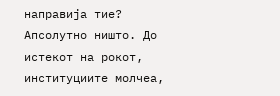направија тие? Апсолутно ништо. До истекот на рокот, институциите молчеа,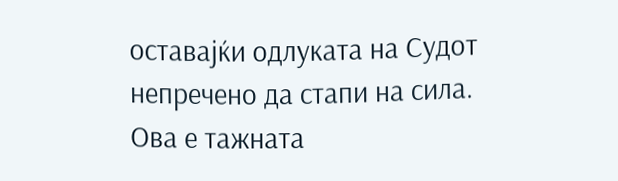оставајќи одлуката на Судот непречено да стапи на сила.
Ова е тажната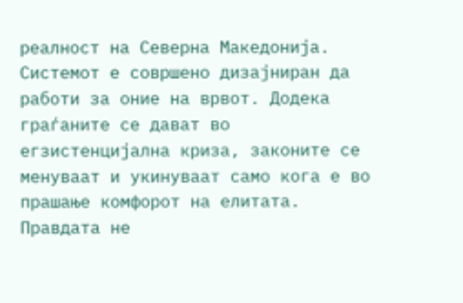реалност на Северна Македонија. Системот е совршено дизајниран да работи за оние на врвот. Додека граѓаните се дават во егзистенцијална криза, законите се менуваат и укинуваат само кога е во прашање комфорот на елитата. Правдата не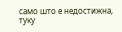само што е недостижна, туку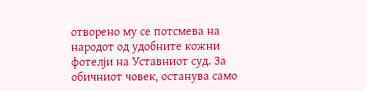отворено му се потсмева на народот од удобните кожни фотелји на Уставниот суд. За обичниот човек, останува само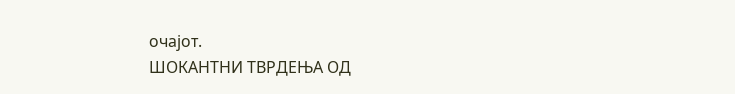очајот.
ШОКАНТНИ ТВРДЕЊА ОД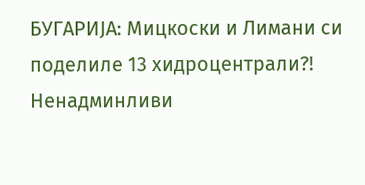БУГАРИЈА: Мицкоски и Лимани си поделиле 13 хидроцентрали?!
Ненадминливи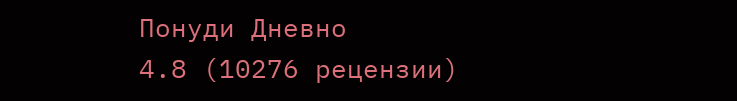Понуди Дневно
4.8 (10276 рецензии)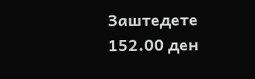Заштедете 152.00 ден